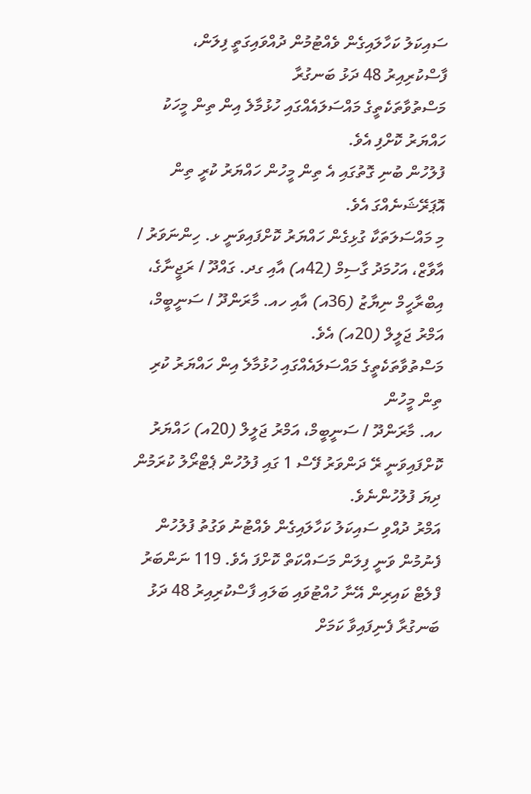ސައިކަލު ކަހާލައިގެން ވެއްޓުމުން ދުއްވައިގަތީ ފިލަން، ފާސްކުރިއިރު 48 ދަޅު ބަނގުރާ
މަސްތުވާތަކެތީގެ މައްސަލައެއްގައި ހުޅުމާލެ އިން ތިން މީހަކު ހައްޔަރު ކޮށްފި އެވެ.
ފުލުހުން ބުނި ގޮތުގައި އެ ތިން މީހުން ހައްޔަރު ކުރީ ތިން އޮޕަރޭޝަނެއްގަ އެވެ.
މި މައްސަލަތަކާ ގުޅިގެން ހައްޔަރު ކޮށްފައިވަނީ ޅ. ހިންނަވަރު / އާވާޒް، އަހުމަދު ގާސިމް (42އ) އާއި ގދ. ގައްދޫ / ރަޖީނާގެ، އިބްރާހީމް ނިޔާޒު (36އ) އާއި ހއ. މާރަންދޫ / ސަނީބީމް، އަމްރު ޖަލީލް (20އ) އެވެ.
މަސްތުވާތަކެތީގެ މައްސަލައެއްގައި ހުޅުމާލެ އިން ހައްޔަރު ކުރި ތިން މީހުން
ހއ. މާރަންދޫ / ސަނީބީމް، އަމްރު ޖަލީލް (20އ) ހައްޔަރު ކޮށްފައިވަނީ ރޭ ދަންވަރު ފޭސް 1 ގައި ފުލުހުން ޕެޓްރޯލު ކުރަމުން ދިޔަ ފުލުހުންނެވެ.
އަމްރު ދުއްވި ސައިކަލު ކަހާލައިގެން ވެއްޓުނު ވަގުތު ފުލުހުން ފެނުމުން ވަނީ ފިލަން މަސައްކަތް ކޮށްފަ އެވެ. 119 ނަންބަރު ފްލެޓް ކައިރިން އޭނާ ހުއްޓުވައި ބަލައި ފާސްކުރިއިރު 48 ދަޅު ބަނގުރާ ފެނިފައިވާ ކަމަށް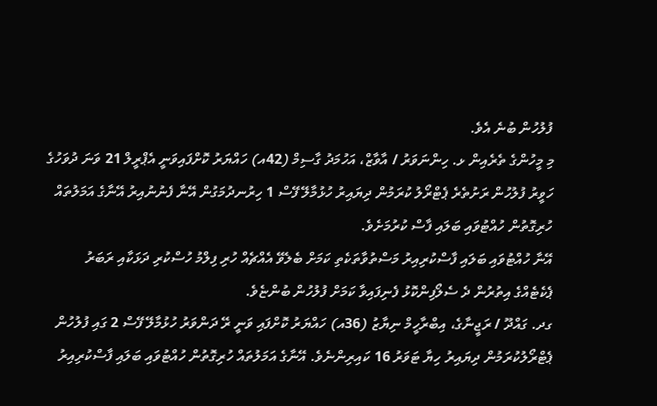ފުލުހުން ބުނެ އެވެ.
މި މީހުންގެ ތެރެއިން ޅ. ހިންނަވަރު / އާވާޒް، އަހުމަދު ގާސިމް (42އ) ހައްޔަރު ކޮށްފައިވަނީ އެޕްރީލް 21 ވަނަ ދުވަހުގެ ހަވީރު ފުލުހުން ރަށުތެރެ ޕެޓްރޯލު ކުރަމުން ދިޔައިރު ހުޅުމާލޭ ފޭސް 1 ހިރުނދުމަގުން އޭނާ ފެނުނުއިރު އޭނާގެ އަމަލުތައް ހުރިގޮތުން ހުއްޓުވައި ބަލައި ފާސް ކުރުމަށެވެ.
އޭނާ ހުއްޓުވައި ބަލައި ފާސްކުރިއިރު މަސްތުވާތަކެތި ކަމަށް ބެލެވޭ އެއްޗެއް ހުރި ފިލްމު ހުސްކުރި ދަޅަކާއި ރަބަރު ޕެކެޓެއްގެ އިތުރުން ދެ ސެލޯފިންކޮޅު ފެނިފައިވާ ކަމަށް ފުލުހުން ބުންޏެވެ.
ގދ. ގައްދޫ / ރަޖީނާގެ، އިބްރާހީމް ނިޔާޒު (36އ) ހައްޔަރު ކޮށްފައި ވަނީ ރޭ ދަންވަރު ހުޅުމާލޭ ފޭސް 2 ގައި ފުލުހުން ޕެޓްރޯލުކުރަމުން ދިޔައިރު ހިޔާ ޓަވަރު 16 ކައިރިންނެވެ. އޭނާގެ އަމަލުތައް ހުރިގޮތުން ހުއްޓުވައި ބަލައި ފާސްކުރިއިރު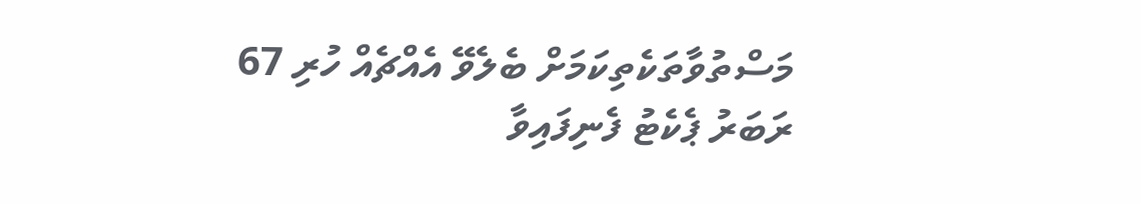މަސްތުވާތަކެތިކަމަށް ބެލެވޭ އެއްޗެއް ހުރި 67 ރަބަރު ޕެކެޓު ފެނިފައިވާ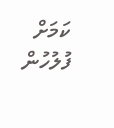ކަމަށް ފުލުހުން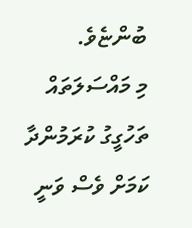ބުންޏެވެ.
މި މައްސަލަތައް ތަހުގީގު ކުރަމުންދާ ކަމަށް ވެސް ވަނީ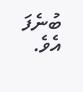ބުނެފަ އެވެ.